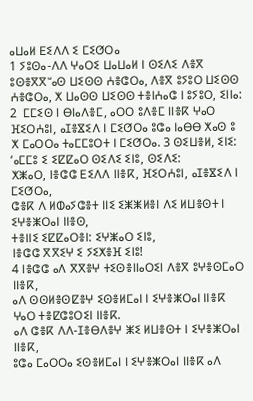ⴰⵡⴰⵍ ⴹⵉⴷⴷ ⵉ ⵎⵉⵚⵔⴰ
1 ⵢⵓⵙⴰ-ⴷⴷ ⵖⴰⵔⵉ ⵡⴰⵡⴰⵍ ⵏ ⵙⵉⴷⵉ ⴷⴻⴳ ⵓⵙⴻⴳⴳⵯⴰⵙ ⵡⵉⵙⵙ ⵄⴻⵛⵔⴰ, ⴷⴻⴳ ⵓⵢⵓⵔ ⵡⵉⵙⵙ ⵄⴻⵛⵔⴰ, ⵅ ⵡⴰⵙⵙ ⵡⵉⵙⵙ ⵜⴻⵏⵄⴰⵛ ⵏ ⵓⵢⵓⵔ, ⵉⵏⵏⴰ:
2  ⵎⵎⵉⵙ ⵏ ⴱⵏⴰⴷⴻⵎ, ⴰⵔⵔ ⵓⴷⴻⵎ ⵏⵏⴻⴽ ⵖⴰⵔ ⴼⵉⵔⵄⵓⵏ, ⴰⵊⴻⴵⵉⴷ ⵏ ⵎⵉⵚⵔⴰ ⵓⵛⴰ ⵏⴰⴱⴱ ⵅⴰⵙ ⵓ ⵅ ⵎⴰⵔⵔⴰ ⵜⴰⵎⵎⵓⵔⵜ ⵏ ⵎⵉⵚⵔⴰ. 3 ⵙⵉⵡⴻⵍ, ⵉⵏⵉ: ‘ⴰⵎⵎⵓ ⵉ ⵉⵇⵇⴰⵔ ⵙⵉⴷⵉ ⵉⵏⵓ, ⵙⵉⴷⵉ:
ⵅⵥⴰⵔ, ⵏⴻⵛⵛ ⴹⵉⴷⴷ ⵏⵏⴻⴽ, ⴼⵉⵔⵄⵓⵏ, ⴰⵊⴻⴵⵉⴷ ⵏ ⵎⵉⵚⵔⴰ,
ⵛⴻⴽ ⴷ ⵍⵀⴰⵢⵛⴻⵜ ⵏⵏⵉ ⵉⵥⵥⵍⴻⵏ ⴷⵉ ⵍⵡⴻⵙⵜ ⵏ ⵉⵖⴻⵥⵔⴰⵏ ⵏⵏⴻⵙ,
ⵜⴻⵏⵏⵉ ⵉⵇⵇⴰⵔⴻⵏ: ⵉⵖⵥⴰⵔ ⵉⵏⵓ,
ⵏⴻⵛⵛ ⴳⴳⵉⵖ ⵉ ⵢⵉⵅⴻⴼ ⵉⵏⵓ!
4 ⵏⴻⵛⵛ ⴰⴷ ⴳⴳⴻⵖ ⵜⵉⵙⴻⵏⵏⴰⵔⵉⵏ ⴷⴻⴳ ⵓⵖⴻⵙⵎⴰⵔ ⵏⵏⴻⴽ,
ⴰⴷ ⵙⵙⵍⴻⵙⵇⴻⵖ ⵉⵙⴻⵍⵎⴰⵏ ⵏ ⵉⵖⴻⵥⵔⴰⵏ ⵏⵏⴻⴽ ⵖⴰⵔ ⵜⴻⵇⵛⵓⵔⵉⵏ ⵏⵏⴻⴽ.
ⴰⴷ ⵛⴻⴽ ⴷⴷ-ⵊⴻⴱⴷⴻⵖ ⵥⵉ ⵍⵡⴻⵙⵜ ⵏ ⵉⵖⴻⵥⵔⴰⵏ ⵏⵏⴻⴽ,
ⵓⵛⴰ ⵎⴰⵔⵔⴰ ⵉⵙⴻⵍⵎⴰⵏ ⵏ ⵉⵖⴻⵥⵔⴰⵏ ⵏⵏⴻⴽ ⴰⴷ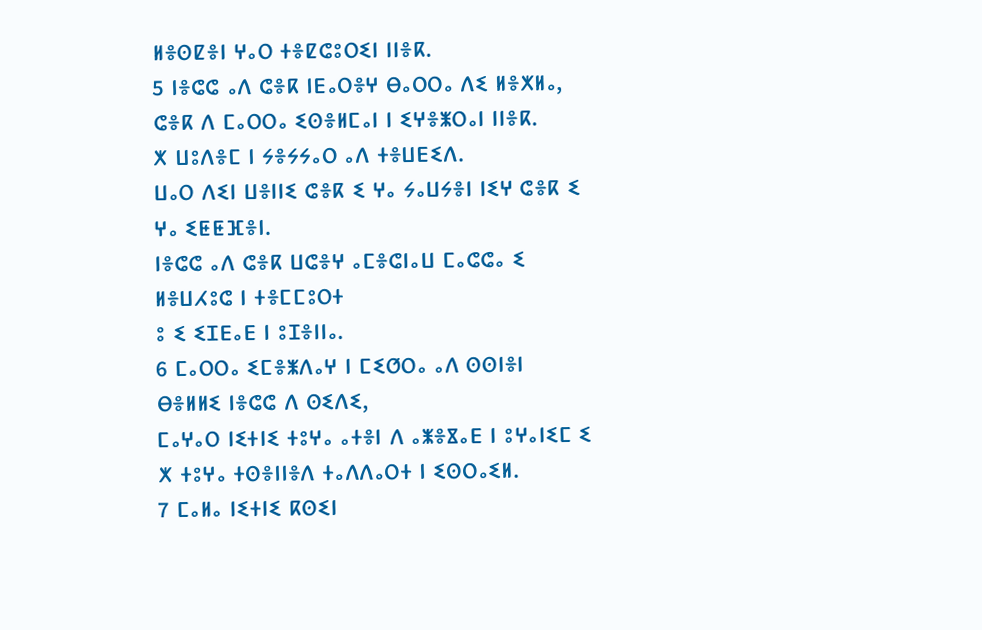ⵍⴻⵙⵇⴻⵏ ⵖⴰⵔ ⵜⴻⵇⵛⵓⵔⵉⵏ ⵏⵏⴻⴽ.
5 ⵏⴻⵛⵛ ⴰⴷ ⵛⴻⴽ ⵏⴹⴰⵔⴻⵖ ⴱⴰⵔⵔⴰ ⴷⵉ ⵍⴻⵅⵍⴰ,
ⵛⴻⴽ ⴷ ⵎⴰⵔⵔⴰ ⵉⵙⴻⵍⵎⴰⵏ ⵏ ⵉⵖⴻⵥⵔⴰⵏ ⵏⵏⴻⴽ.
ⵅ ⵡⵓⴷⴻⵎ ⵏ ⵢⴻⵢⵢⴰⵔ ⴰⴷ ⵜⴻⵡⴹⵉⴷ.
ⵡⴰⵔ ⴷⵉⵏ ⵡⴻⵏⵏⵉ ⵛⴻⴽ ⵉ ⵖⴰ ⵢⴰⵡⵢⴻⵏ ⵏⵉⵖ ⵛⴻⴽ ⵉ ⵖⴰ ⵉⵟⵟⴼⴻⵏ.
ⵏⴻⵛⵛ ⴰⴷ ⵛⴻⴽ ⵡⵛⴻⵖ ⴰⵎⴻⵛⵏⴰⵡ ⵎⴰⵛⵛⴰ ⵉ ⵍⴻⵡⵃⵓⵛ ⵏ ⵜⴻⵎⵎⵓⵔⵜ
ⵓ ⵉ ⵉⵊⴹⴰⴹ ⵏ ⵓⵊⴻⵏⵏⴰ.
6 ⵎⴰⵔⵔⴰ ⵉⵎⴻⵥⴷⴰⵖ ⵏ ⵎⵉⵚⵔⴰ ⴰⴷ ⵙⵙⵏⴻⵏ
ⴱⴻⵍⵍⵉ ⵏⴻⵛⵛ ⴷ ⵙⵉⴷⵉ,
ⵎⴰⵖⴰⵔ ⵏⵉⵜⵏⵉ ⵜⵓⵖⴰ ⴰⵜⴻⵏ ⴷ ⴰⵥⴻⴵⴰⴹ ⵏ ⵓⵖⴰⵏⵉⵎ ⵉ
ⵅ ⵜⵓⵖⴰ ⵜⵙⴻⵏⵏⴻⴷ ⵜⴰⴷⴷⴰⵔⵜ ⵏ ⵉⵙⵔⴰⵉⵍ.
7 ⵎⴰⵍⴰ ⵏⵉⵜⵏⵉ ⴽⵙⵉⵏ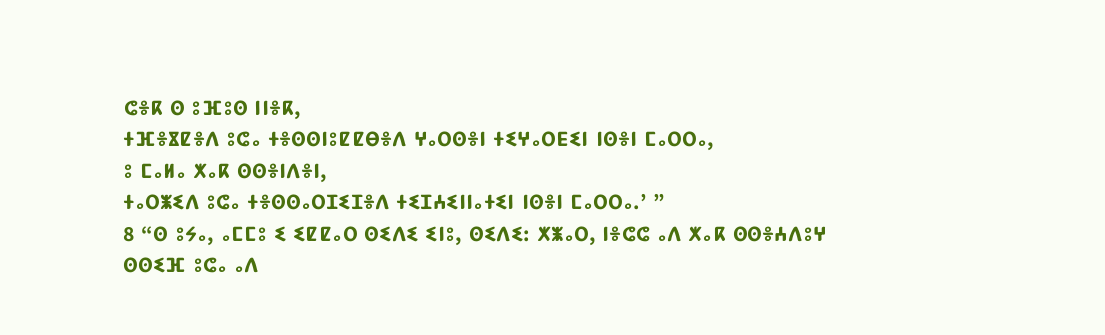ⵛⴻⴽ ⵙ ⵓⴼⵓⵙ ⵏⵏⴻⴽ,
ⵜⴼⴻⴵⵇⴻⴷ ⵓⵛⴰ ⵜⴻⵙⵙⵏⵓⵇⵇⴱⴻⴷ ⵖⴰⵔⵙⴻⵏ ⵜⵉⵖⴰⵔⴹⵉⵏ ⵏⵙⴻⵏ ⵎⴰⵔⵔⴰ,
ⵓ ⵎⴰⵍⴰ ⵅⴰⴽ ⵙⵙⴻⵏⴷⴻⵏ,
ⵜⴰⵔⵥⵉⴷ ⵓⵛⴰ ⵜⴻⵙⵙⴰⵔⵊⵉⵊⴻⴷ ⵜⵉⵊⵄⵉⵏⵏⴰⵜⵉⵏ ⵏⵙⴻⵏ ⵎⴰⵔⵔⴰ.’ ”
8 “ⵙ ⵓⵢⴰ, ⴰⵎⵎⵓ ⵉ ⵉⵇⵇⴰⵔ ⵙⵉⴷⵉ ⵉⵏⵓ, ⵙⵉⴷⵉ: ⵅⵥⴰⵔ, ⵏⴻⵛⵛ ⴰⴷ ⵅⴰⴽ ⵙⵙⴻⵄⴷⵓⵖ ⵙⵙⵉⴼ ⵓⵛⴰ ⴰⴷ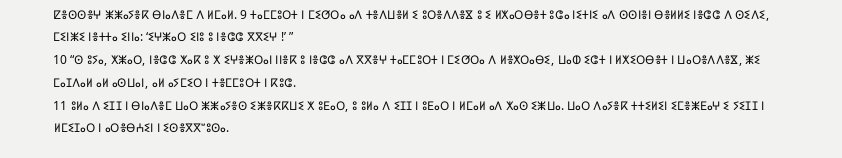ⵇⴻⵙⵙⴻⵖ ⵥⵥⴰⵢⴻⴽ ⴱⵏⴰⴷⴻⵎ ⴷ ⵍⵎⴰⵍ. 9 ⵜⴰⵎⵎⵓⵔⵜ ⵏ ⵎⵉⵚⵔⴰ ⴰⴷ ⵜⴻⴷⵡⴻⵍ ⵉ ⵓⵔⴻⴷⴷⴻⴵ ⵓ ⵉ ⵍⵅⴰⵔⴱⴻⵜ ⵓⵛⴰ ⵏⵉⵜⵏⵉ ⴰⴷ ⵙⵙⵏⴻⵏ ⴱⴻⵍⵍⵉ ⵏⴻⵛⵛ ⴷ ⵙⵉⴷⵉ, ⵎⵉⵏⵥⵉ ⵏⴻⵜⵜⴰ ⵉⵏⵏⴰ: ‘ⵉⵖⵥⴰⵔ ⵉⵏⵓ ⵓ ⵏⴻⵛⵛ ⴳⴳⵉⵖ !’ ”
10 “ⵙ ⵓⵢⴰ, ⵅⵥⴰⵔ, ⵏⴻⵛⵛ ⵅⴰⴽ ⵓ ⵅ ⵉⵖⴻⵥⵔⴰⵏ ⵏⵏⴻⴽ ⵓ ⵏⴻⵛⵛ ⴰⴷ ⴳⴳⴻⵖ ⵜⴰⵎⵎⵓⵔⵜ ⵏ ⵎⵉⵚⵔⴰ ⴷ ⵍⴻⵅⵔⴰⴱⵉ, ⵡⴰⵀ ⵉⵛⵜ ⵏ ⵍⵅⵉⵔⴱⴻⵜ ⵏ ⵡⴰⵔⴻⴷⴷⴻⴵ, ⵥⵉ ⵎⴰⵊⴷⴰⵍ ⴰⵍ ⴰⵙⵡⴰⵏ, ⴰⵍ ⴰⵢⵎⵉⵔ ⵏ ⵜⴻⵎⵎⵓⵔⵜ ⵏ ⴽⵓⵛ.
11 ⵓⵍⴰ ⴷ ⵉⵊⵊ ⵏ ⴱⵏⴰⴷⴻⵎ ⵡⴰⵔ ⵥⵥⴰⵢⴻⵙ ⵉⵥⴻⴽⴽⵡⵉ ⵅ ⵓⴹⴰⵔ, ⵓ ⵓⵍⴰ ⴷ ⵉⵊⵊ ⵏ ⵓⴹⴰⵔ ⵏ ⵍⵎⴰⵍ ⴰⴷ ⵅⴰⵙ ⵉⵥⵡⴰ. ⵡⴰⵔ ⴷⴰⵢⴻⴽ ⵜⵜⵉⵍⵉⵏ ⵉⵎⴻⵥⴹⴰⵖ ⵉ ⵢⵉⵊⵊ ⵏ ⵍⵎⵉⵊⴰⵔ ⵏ ⴰⵔⴻⴱⵄⵉⵏ ⵏ ⵉⵙⴻⴳⴳⵯⵓⵙⴰ.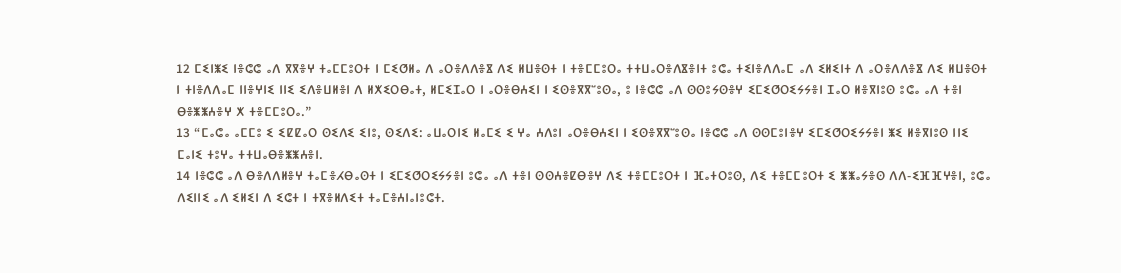12 ⵎⵉⵏⵥⵉ ⵏⴻⵛⵛ ⴰⴷ ⴳⴳⴻⵖ ⵜⴰⵎⵎⵓⵔⵜ ⵏ ⵎⵉⵚⵍⴰ ⴷ ⴰⵔⴻⴷⴷⴻⴵ ⴷⵉ ⵍⵡⴻⵙⵜ ⵏ ⵜⴻⵎⵎⵓⵔⴰ ⵜⵜⵡⴰⵔⴻⴷⴵⴻⵏⵜ ⵓⵛⴰ ⵜⵉⵏⴻⴷⴷⴰⵎ ⴰⴷ ⵉⵍⵉⵏⵜ ⴷ ⴰⵔⴻⴷⴷⴻⴵ ⴷⵉ ⵍⵡⴻⵙⵜ ⵏ ⵜⵏⴻⴷⴷⴰⵎ ⵏⵏⴻⵖⵏⵉ ⵏⵏⵉ ⵉⴷⴻⵡⵍⴻⵏ ⴷ ⵍⵅⵉⵔⴱⴰⵜ, ⵍⵎⵉⵊⴰⵔ ⵏ ⴰⵔⴻⴱⵄⵉⵏ ⵏ ⵉⵙⴻⴳⴳⵯⵓⵙⴰ, ⵓ ⵏⴻⵛⵛ ⴰⴷ ⵙⵙⵓⵢⵙⴻⵖ ⵉⵎⵉⵚⵔⵉⵢⵢⴻⵏ ⵊⴰⵔ ⵍⴻⴳⵏⵓⵙ ⵓⵛⴰ ⴰⴷ ⵜⴻⵏ ⴱⴻⵥⵥⵄⴻⵖ ⵅ ⵜⴻⵎⵎⵓⵔⴰ.”
13 “ⵎⴰⵛⴰ ⴰⵎⵎⵓ ⵉ ⵉⵇⵇⴰⵔ ⵙⵉⴷⵉ ⵉⵏⵓ, ⵙⵉⴷⵉ: ⴰⵡⴰⵔⵏⵉ ⵍⴰⵎⵉ ⵉ ⵖⴰ ⵄⴷⵓⵏ ⴰⵔⴻⴱⵄⵉⵏ ⵏ ⵉⵙⴻⴳⴳⵯⵓⵙⴰ ⵏⴻⵛⵛ ⴰⴷ ⵙⵙⵎⵓⵏⴻⵖ ⵉⵎⵉⵚⵔⵉⵢⵢⴻⵏ ⵥⵉ ⵍⴻⴳⵏⵓⵙ ⵏⵏⵉ ⵎⴰⵏⵉ ⵜⵓⵖⴰ ⵜⵜⵡⴰⴱⴻⵥⵥⵄⴻⵏ.
14 ⵏⴻⵛⵛ ⴰⴷ ⴱⴻⴷⴷⵍⴻⵖ ⵜⴰⵎⴻⵃⴱⴰⵙⵜ ⵏ ⵉⵎⵉⵚⵔⵉⵢⵢⴻⵏ ⵓⵛⴰ ⴰⴷ ⵜⴻⵏ ⵙⵙⵄⴻⵇⴱⴻⵖ ⴷⵉ ⵜⴻⵎⵎⵓⵔⵜ ⵏ ⴼⴰⵜⵔⵓⵙ, ⴷⵉ ⵜⴻⵎⵎⵓⵔⵜ ⵉ ⵥⵥⴰⵢⴻⵙ ⴷⴷ-ⵉⴼⴼⵖⴻⵏ, ⵓⵛⴰ ⴷⵉⵏⵏⵉ ⴰⴷ ⵉⵍⵉⵏ ⴷ ⵉⵛⵜ ⵏ ⵜⴳⴻⵍⴷⵉⵜ ⵜⴰⵎⴻⵄⵏⴰⵏⵓⵛⵜ.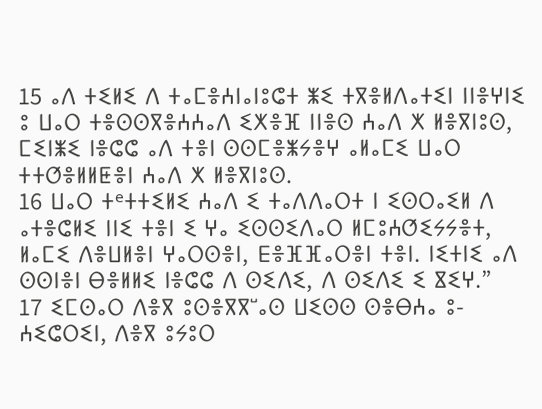15 ⴰⴷ ⵜⵉⵍⵉ ⴷ ⵜⴰⵎⴻⵄⵏⴰⵏⵓⵛⵜ ⵥⵉ ⵜⴳⴻⵍⴷⴰⵜⵉⵏ ⵏⵏⴻⵖⵏⵉ ⵓ ⵡⴰⵔ ⵜⴻⵙⵙⴳⴻⵄⵄⴰⴷ ⵉⵅⴻⴼ ⵏⵏⴻⵙ ⵄⴰⴷ ⵅ ⵍⴻⴳⵏⵓⵙ, ⵎⵉⵏⵥⵉ ⵏⴻⵛⵛ ⴰⴷ ⵜⴻⵏ ⵙⵙⵎⴻⵥⵢⴻⵖ ⴰⵍⴰⵎⵉ ⵡⴰⵔ ⵜⵜⵚⴻⵍⵍⵟⴻⵏ ⵄⴰⴷ ⵅ ⵍⴻⴳⵏⵓⵙ.
16 ⵡⴰⵔ ⵜᵉⵜⵜⵉⵍⵉ ⵄⴰⴷ ⵉ ⵜⴰⴷⴷⴰⵔⵜ ⵏ ⵉⵙⵔⴰⵉⵍ ⴷ ⴰⵜⴻⵛⵍⵉ ⵏⵏⵉ ⵜⴻⵏ ⵉ ⵖⴰ ⵉⵙⵙⵉⴷⴰⵔ ⵍⵎⵓⵄⵚⵉⵢⵢⴻⵜ, ⵍⴰⵎⵉ ⴷⴻⵡⵍⴻⵏ ⵖⴰⵔⵙⴻⵏ, ⴹⴻⴼⴼⴰⵔⴻⵏ ⵜⴻⵏ. ⵏⵉⵜⵏⵉ ⴰⴷ ⵙⵙⵏⴻⵏ ⴱⴻⵍⵍⵉ ⵏⴻⵛⵛ ⴷ ⵙⵉⴷⵉ, ⴷ ⵙⵉⴷⵉ ⵉ ⴵⵉⵖ.”
17 ⵉⵎⵙⴰⵔ ⴷⴻⴳ ⵓⵙⴻⴳⴳⵯⴰⵙ ⵡⵉⵙⵙ ⵙⴻⴱⵄⴰ ⵓ-ⵄⵉⵛⵔⵉⵏ, ⴷⴻⴳ ⵓⵢⵓⵔ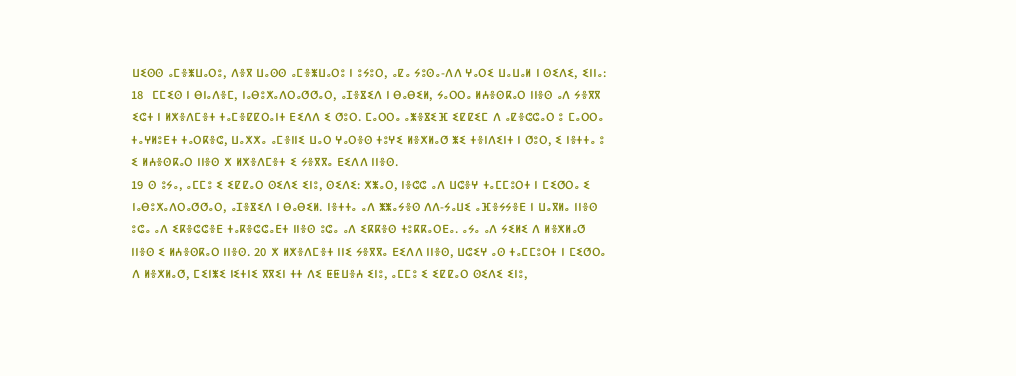ⵡⵉⵙⵙ ⴰⵎⴻⵥⵡⴰⵔⵓ, ⴷⴻⴳ ⵡⴰⵙⵙ ⴰⵎⴻⵥⵡⴰⵔⵓ ⵏ ⵓⵢⵓⵔ, ⴰⵇⴰ ⵢⵓⵙⴰ-ⴷⴷ ⵖⴰⵔⵉ ⵡⴰⵡⴰⵍ ⵏ ⵙⵉⴷⵉ, ⵉⵏⵏⴰ:
18  ⵎⵎⵉⵙ ⵏ ⴱⵏⴰⴷⴻⵎ, ⵏⴰⴱⵓⵅⴰⴷⵔⴰⵚⵚⴰⵔ, ⴰⵊⴻⴵⵉⴷ ⵏ ⴱⴰⴱⵉⵍ, ⵢⴰⵔⵔⴰ ⵍⵄⴻⵙⴽⴰⵔ ⵏⵏⴻⵙ ⴰⴷ ⵢⴻⴳⴳ ⵉⵛⵜ ⵏ ⵍⵅⴻⴷⵎⴻⵜ ⵜⴰⵎⴻⵇⵇⵔⴰⵏⵜ ⴹⵉⴷⴷ ⵉ ⵚⵓⵔ. ⵎⴰⵔⵔⴰ ⴰⵥⴻⴵⵉⴼ ⵉⵇⵇⵉⵎ ⴷ ⴰⵇⴻⵛⵛⴰⵔ ⵓ ⵎⴰⵔⵔⴰ ⵜⴰⵖⵍⵓⴹⵜ ⵜⴰⵔⴽⴻⵛ, ⵡⴰⵅⵅⴰ ⴰⵎⴻⵏⵏⵉ ⵡⴰⵔ ⵖⴰⵔⴻⵙ ⵜⵓⵖⵉ ⵍⴻⵅⵍⴰⵚ ⵥⵉ ⵜⴻⵏⴷⵉⵏⵜ ⵏ ⵚⵓⵔ, ⵉ ⵏⴻⵜⵜⴰ ⵓ ⵉ ⵍⵄⴻⵙⴽⴰⵔ ⵏⵏⴻⵙ ⵅ ⵍⵅⴻⴷⵎⴻⵜ ⵉ ⵢⴻⴳⴳⴰ ⴹⵉⴷⴷ ⵏⵏⴻⵙ.
19 ⵙ ⵓⵢⴰ, ⴰⵎⵎⵓ ⵉ ⵉⵇⵇⴰⵔ ⵙⵉⴷⵉ ⵉⵏⵓ, ⵙⵉⴷⵉ: ⵅⵥⴰⵔ, ⵏⴻⵛⵛ ⴰⴷ ⵡⵛⴻⵖ ⵜⴰⵎⵎⵓⵔⵜ ⵏ ⵎⵉⵚⵔⴰ ⵉ ⵏⴰⴱⵓⵅⴰⴷⵔⴰⵚⵚⴰⵔ, ⴰⵊⴻⴵⵉⴷ ⵏ ⴱⴰⴱⵉⵍ. ⵏⴻⵜⵜⴰ ⴰⴷ ⵥⵥⴰⵢⴻⵙ ⴷⴷ-ⵢⴰⵡⵉ ⴰⴼⴻⵢⵢⴻⴹ ⵏ ⵡⴰⴳⵍⴰ ⵏⵏⴻⵙ ⵓⵛⴰ ⴰⴷ ⵉⴽⴻⵛⵛⴻⴹ ⵜⴰⴽⴻⵛⵛⴰⴹⵜ ⵏⵏⴻⵙ ⵓⵛⴰ ⴰⴷ ⵉⴽⴽⴻⵙ ⵜⵓⴽⴽⴰⵔⴹⴰ. ⴰⵢⴰ ⴰⴷ ⵢⵉⵍⵉ ⴷ ⵍⴻⵅⵍⴰⵚ ⵏⵏⴻⵙ ⵉ ⵍⵄⴻⵙⴽⴰⵔ ⵏⵏⴻⵙ. 20 ⵅ ⵍⵅⴻⴷⵎⴻⵜ ⵏⵏⵉ ⵢⴻⴳⴳⴰ ⴹⵉⴷⴷ ⵏⵏⴻⵙ, ⵡⵛⵉⵖ ⴰⵙ ⵜⴰⵎⵎⵓⵔⵜ ⵏ ⵎⵉⵚⵔⴰ ⴷ ⵍⴻⵅⵍⴰⵚ, ⵎⵉⵏⵥⵉ ⵏⵉⵜⵏⵉ ⴳⴳⵉⵏ ⵜⵜ ⴷⵉ ⵟⵟⵡⴻⵄ ⵉⵏⵓ, ⴰⵎⵎⵓ ⵉ ⵉⵇⵇⴰⵔ ⵙⵉⴷⵉ ⵉⵏⵓ,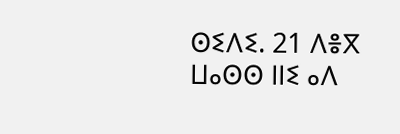ⵙⵉⴷⵉ. 21 ⴷⴻⴳ ⵡⴰⵙⵙ ⵏⵏⵉ ⴰⴷ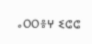ⴰⵔⵔⴻⵖ ⵉⵛⵛ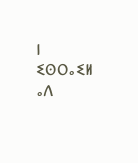ⵏ ⵉⵙⵔⴰⵉⵍ ⴰⴷ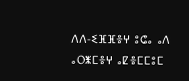ⴷⴷ-ⵉⴼⴼⴻⵖ ⵓⵛⴰ ⴰⴷ ⴰⵔⵥⵎⴻⵖ ⴰⵇⴻⵎⵎⵓⵎ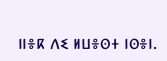ⵏⵏⴻⴽ ⴷⵉ ⵍⵡⴻⵙⵜ ⵏⵙⴻⵏ.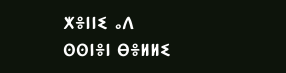ⵅⴻⵏⵏⵉ ⴰⴷ ⵙⵙⵏⴻⵏ ⴱⴻⵍⵍⵉ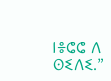ⵏⴻⵛⵛ ⴷ ⵙⵉⴷⵉ.”